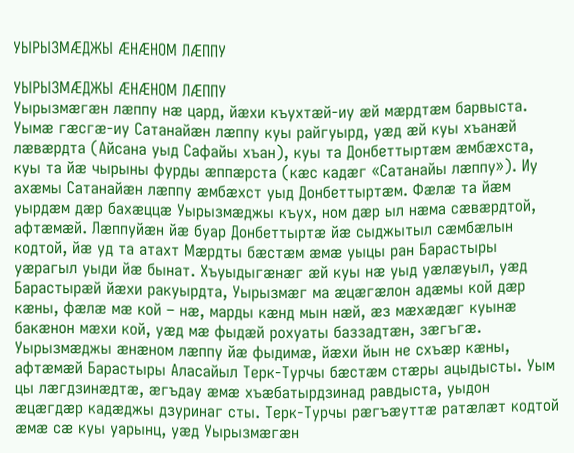УЫРЫЗМÆДЖЫ ÆНÆНОМ ЛÆППУ

УЫРЫЗМÆДЖЫ ÆНÆНОМ ЛÆППУ
Уырызмæгæн лæппу нæ цард, йæхи къухтæй-иу æй мæрдтæм барвыста. Уымæ гæсгæ-иу Сатанайæн лæппу куы райгуырд, уæд æй куы хъанæй лæвæрдта (Айсана уыд Сафайы хъан), куы та Донбеттыртæм æмбæхста, куы та йæ чырыны фурды æппæрста (кæс кадæг «Сатанайы лæппу»). Иу ахæмы Сатанайæн лæппу æмбæхст уыд Донбеттыртæм. Фæлæ та йæм уырдæм дæр бахæццæ Уырызмæджы къух, ном дæр ыл нæма сæвæрдтой, афтæмæй. Лæппуйæн йæ буар Донбеттыртæ йæ сыджытыл сæмбæлын кодтой, йæ уд та атахт Мæрдты бæстæм æмæ уыцы ран Барастыры уæрагыл уыди йæ бынат. Хъуыдыгæнæг æй куы нæ уыд уæлæуыл, уæд Барастырæй йæхи ракуырдта, Уырызмæг ма æцæгæлон адæмы кой дæр кæны, фæлæ мæ кой – нæ, марды кæнд мын нæй, æз мæхæдæг куынæ бакæнон мæхи кой, уæд мæ фыдæй рохуаты баззадтæн, зæгъгæ.
Уырызмæджы æнæном лæппу йæ фыдимæ, йæхи йын не схъæр кæны, афтæмæй Барастыры Аласайыл Терк-Турчы бæстæм стæры ацыдысты. Уым цы лæгдзинæдтæ, æгъдау æмæ хъæбатырдзинад равдыста, уыдон æцæгдæр кадæджы дзуринаг сты. Терк-Турчы рæгъæуттæ ратæлæт кодтой æмæ сæ куы уарынц, уæд Уырызмæгæн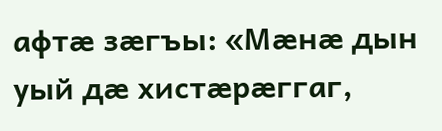афтæ зæгъы: «Мæнæ дын уый дæ хистæрæггаг,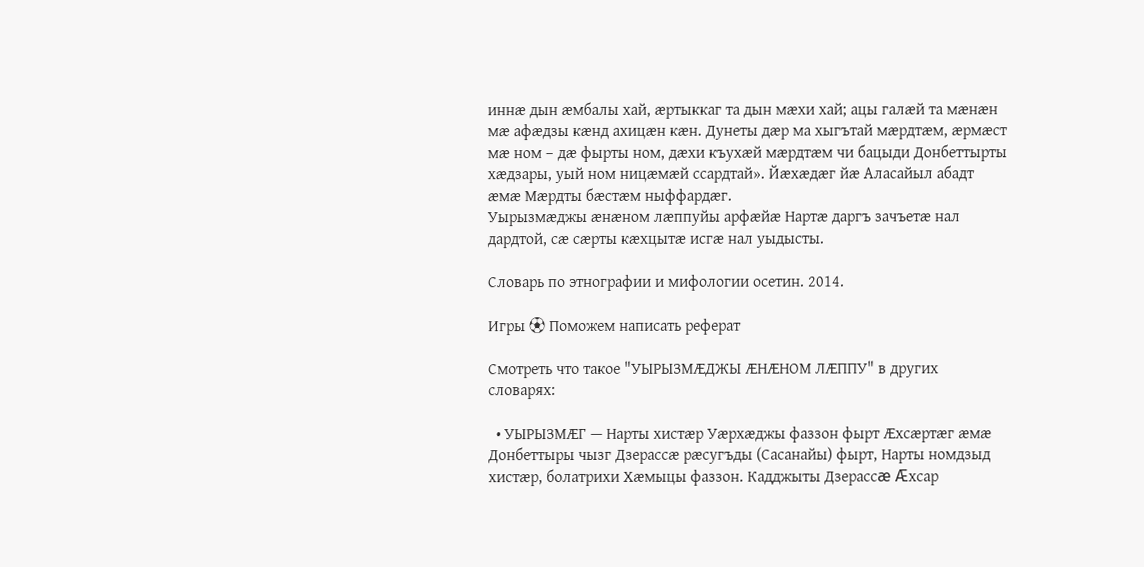иннæ дын æмбалы хай, æртыккаг та дын мæхи хай; ацы галæй та мæнæн мæ афæдзы кæнд ахицæн кæн. Дунеты дæр ма хыгътай мæрдтæм, æрмæст мæ ном – дæ фырты ном, дæхи къухæй мæрдтæм чи бацыди Донбеттырты хæдзары, уый ном ницæмæй ссардтай». Йæхæдæг йæ Аласайыл абадт æмæ Мæрдты бæстæм ныффардæг.
Уырызмæджы æнæном лæппуйы арфæйæ Нартæ даргъ зачъетæ нал дардтой, сæ сæрты кæхцытæ исгæ нал уыдысты.

Словарь по этнографии и мифологии осетин. 2014.

Игры ⚽ Поможем написать реферат

Смотреть что такое "УЫРЫЗМÆДЖЫ ÆНÆНОМ ЛÆППУ" в других словарях:

  • УЫРЫЗМÆГ — Нарты хистæр Уæрхæджы фаззон фырт Æхсæртæг æмæ Донбеттыры чызг Дзерассæ рæсугъды (Сасанайы) фырт, Нарты номдзыд хистæр, болатрихи Хæмыцы фаззон. Кадджыты Дзерассæ Æхсар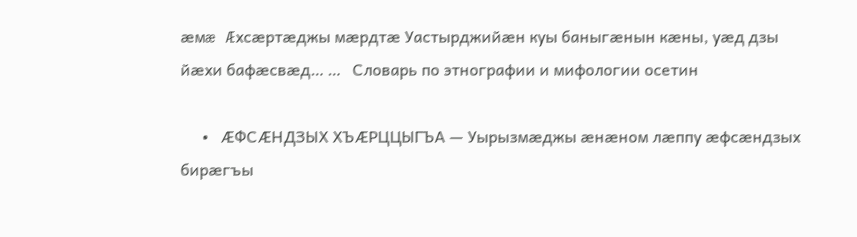æмæ Æхсæртæджы мæрдтæ Уастырджийæн куы баныгæнын кæны, уæд дзы йæхи бафæсвæд… …   Словарь по этнографии и мифологии осетин

  • ÆФСÆНДЗЫХ ХЪÆРЦЦЫГЪА — Уырызмæджы æнæном лæппу æфсæндзых бирæгъы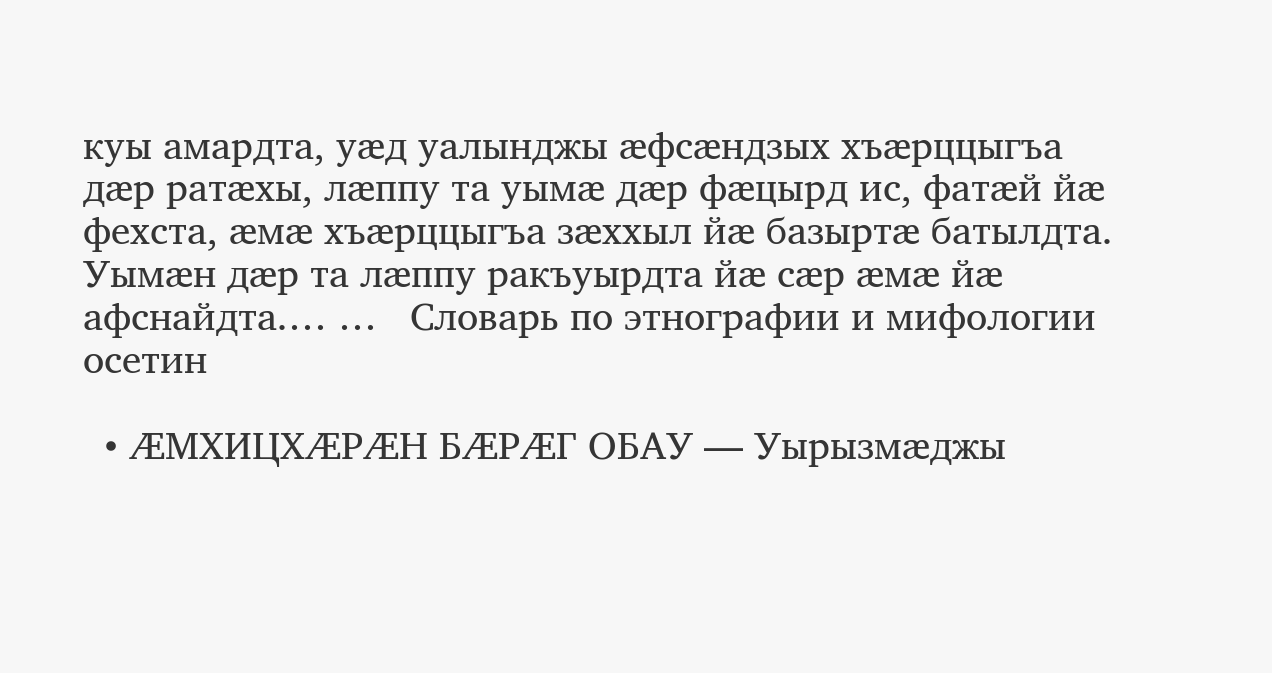куы амардта, уæд уалынджы æфсæндзых хъæрццыгъа дæр ратæхы, лæппу та уымæ дæр фæцырд ис, фатæй йæ фехста, æмæ хъæрццыгъа зæххыл йæ базыртæ батылдта. Уымæн дæр та лæппу ракъуырдта йæ сæр æмæ йæ афснайдта.… …   Словарь по этнографии и мифологии осетин

  • ÆМХИЦХÆРÆН БÆРÆГ ОБАУ — Уырызмæджы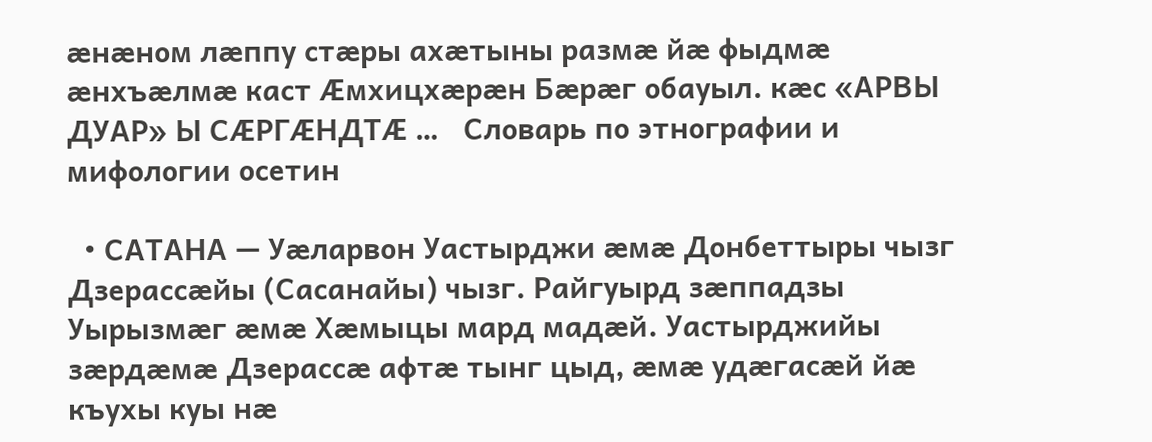æнæном лæппу стæры ахæтыны размæ йæ фыдмæ æнхъæлмæ каст Æмхицхæрæн Бæрæг обауыл. кæс «АРВЫ ДУАР» Ы СÆРГÆНДТÆ …   Словарь по этнографии и мифологии осетин

  • САТАНА — Уæларвон Уастырджи æмæ Донбеттыры чызг Дзерассæйы (Сасанайы) чызг. Райгуырд зæппадзы Уырызмæг æмæ Хæмыцы мард мадæй. Уастырджийы зæрдæмæ Дзерассæ афтæ тынг цыд, æмæ удæгасæй йæ къухы куы нæ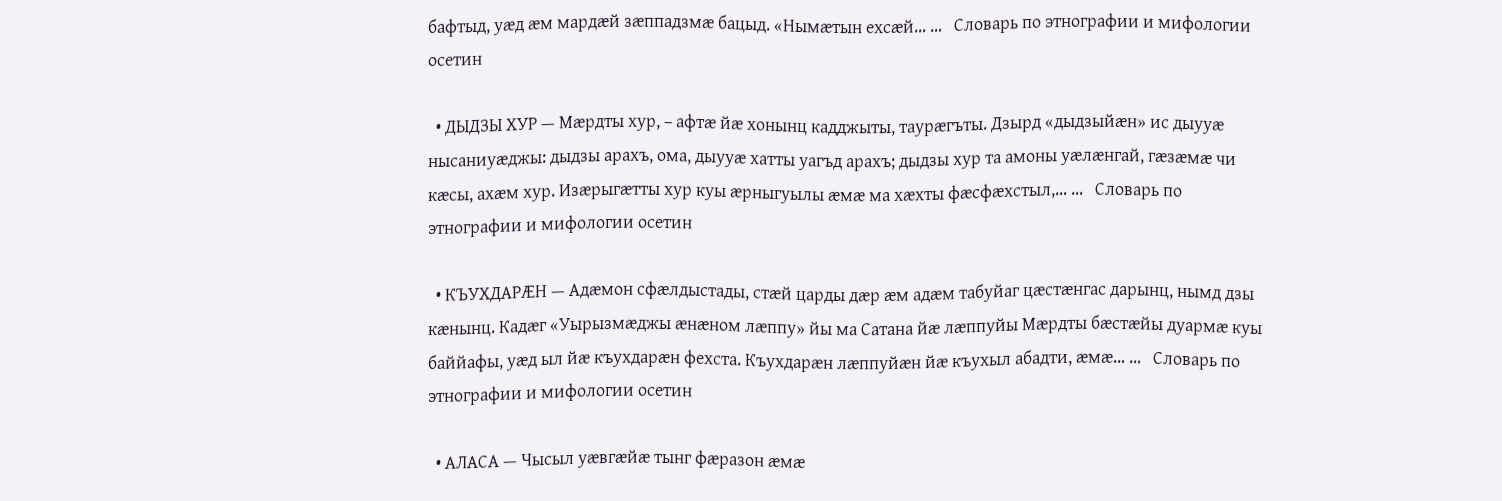бафтыд, уæд æм мардæй зæппадзмæ бацыд. «Нымæтын ехсæй… …   Словарь по этнографии и мифологии осетин

  • ДЫДЗЫ ХУР — Мæрдты хур, – афтæ йæ хонынц кадджыты, таурæгъты. Дзырд «дыдзыйæн» ис дыууæ нысаниуæджы: дыдзы арахъ, ома, дыууæ хатты уагъд арахъ; дыдзы хур та амоны уæлæнгай, гæзæмæ чи кæсы, ахæм хур. Изæрыгæтты хур куы æрныгуылы æмæ ма хæхты фæсфæхстыл,… …   Словарь по этнографии и мифологии осетин

  • КЪУХДАРÆН — Адæмон сфæлдыстады, стæй царды дæр æм адæм табуйаг цæстæнгас дарынц, нымд дзы кæнынц. Кадæг «Уырызмæджы æнæном лæппу» йы ма Сатана йæ лæппуйы Мæрдты бæстæйы дуармæ куы баййафы, уæд ыл йæ къухдарæн фехста. Къухдарæн лæппуйæн йæ къухыл абадти, æмæ… …   Словарь по этнографии и мифологии осетин

  • АЛАСА — Чысыл уæвгæйæ тынг фæразон æмæ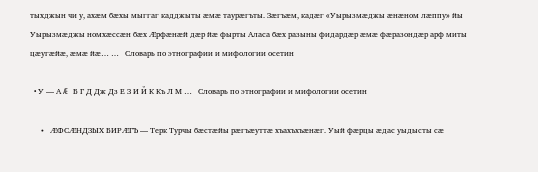тыхджын чи у, ахæм бæхы мыггаг кадджыты æмæ таурæгъты. Зæгъæм, кадæг «Уырызмæджы æнæном лæппу» йы Уырызмæджы номхæссæн бæх Æрфæнæй дæр йæ фырты Аласа бæх разыны фидардæр æмæ фæразондæр арф миты цæугæйæ, æмæ йæ… …   Словарь по этнографии и мифологии осетин

  • У — А Æ Б Г Д Дж Дз Е З И Й К Къ Л М …   Словарь по этнографии и мифологии осетин

  • ÆФСÆНДЗЫХ БИРÆГЪ — Терк Турчы бæстæйы рæгъæуттæ хъахъхъæнæг. Уый фæрцы æдас уыдысты сæ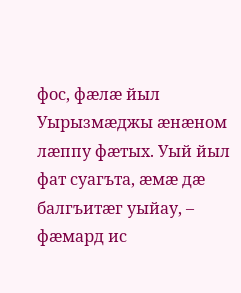фос, фæлæ йыл Уырызмæджы æнæном лæппу фæтых. Уый йыл фат суагъта, æмæ дæ балгъитæг уыйау, – фæмард ис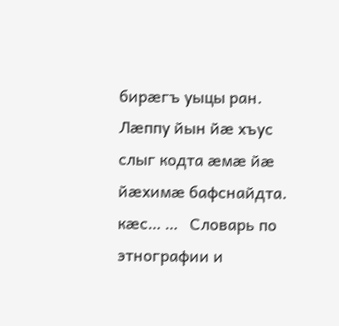бирæгъ уыцы ран. Лæппу йын йæ хъус слыг кодта æмæ йæ йæхимæ бафснайдта. кæс… …   Словарь по этнографии и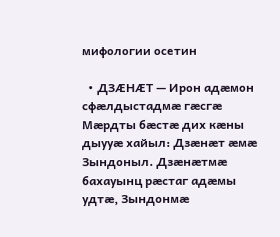мифологии осетин

  • ДЗÆНÆТ — Ирон адæмон сфæлдыстадмæ гæсгæ Мæрдты бæстæ дих кæны дыууæ хайыл: Дзæнæт æмæ Зындоныл. Дзæнæтмæ бахауынц рæстаг адæмы удтæ, Зындонмæ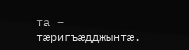та – тæригъæдджынтæ.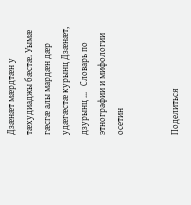Дзæнæт мæрдтæн у тæхудиаджы бæстæ. Уымæ гæсгæ алы мардæн дæр удæгæстæ курынц Дзæнæт, дзурынц …   Словарь по этнографии и мифологии осетин


Поделиться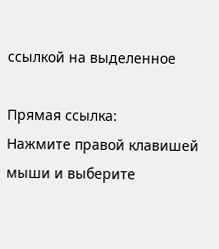ссылкой на выделенное

Прямая ссылка:
Нажмите правой клавишей мыши и выберите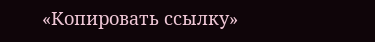«Копировать ссылку»